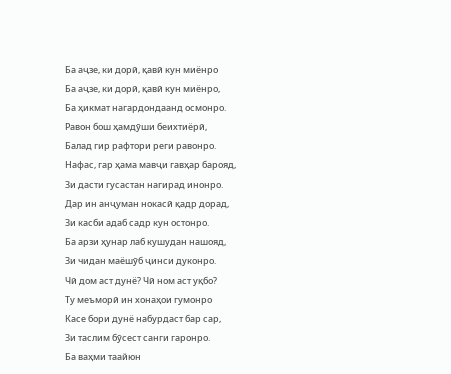Ба аҷзе, ки дорӣ, қавӣ кун миёнро
Ба аҷзе, ки дорӣ, қавӣ кун миёнро,
Ба ҳикмат нагардондаанд осмонро.
Равон бош ҳамдӯши беихтиёрӣ,
Балад гир рафтори реги равонро.
Нафас, гар ҳама мавҷи гавҳар барояд,
Зи дасти гусастан нагирад инонро.
Дар ин анҷуман нокасӣ қадр дорад,
Зи касби адаб садр кун остонро.
Ба арзи ҳунар лаб кушудан нашояд,
Зи чидан маёшӯб ҷинси дуконро.
Чӣ дом аст дунё? Чӣ ном аст уқбо?
Ту меъморӣ ин хонаҳои гумонро
Касе бори дунё набурдаст бар сар,
Зи таслим бӯсест санги гаронро.
Ба ваҳми таайюн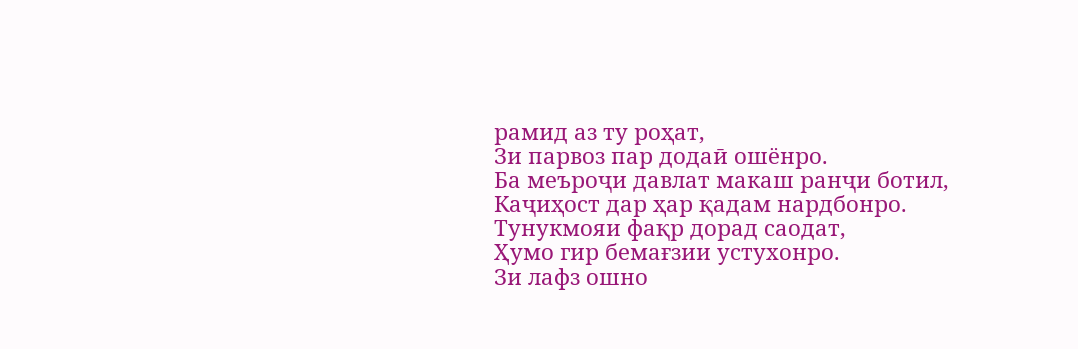рамид аз ту роҳат,
Зи парвоз пар додаӣ ошёнро.
Ба меъроҷи давлат макаш ранҷи ботил,
Каҷиҳост дар ҳар қадам нардбонро.
Тунукмояи фақр дорад саодат,
Ҳумо гир бемағзии устухонро.
Зи лафз ошно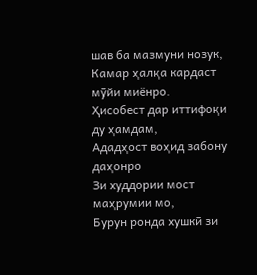шав ба мазмуни нозук,
Камар ҳалқа кардаст мӯйи миёнро.
Ҳисобест дар иттифоқи ду ҳамдам,
Ададҳост воҳид забону даҳонро
Зи худдории мост маҳрумии мо,
Бурун ронда хушкӣ зи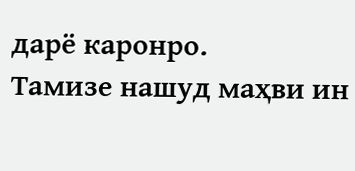дарё каронро.
Тамизе нашуд маҳви ин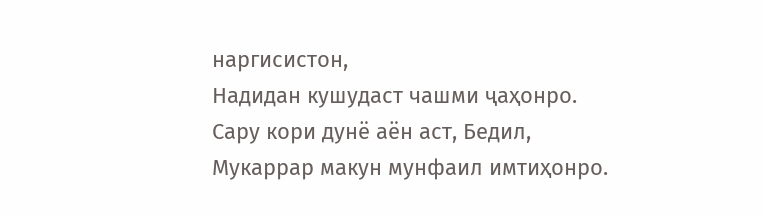наргисистон,
Надидан кушудаст чашми ҷаҳонро.
Сару кори дунё аён аст, Бедил,
Мукаррар макун мунфаил имтиҳонро.